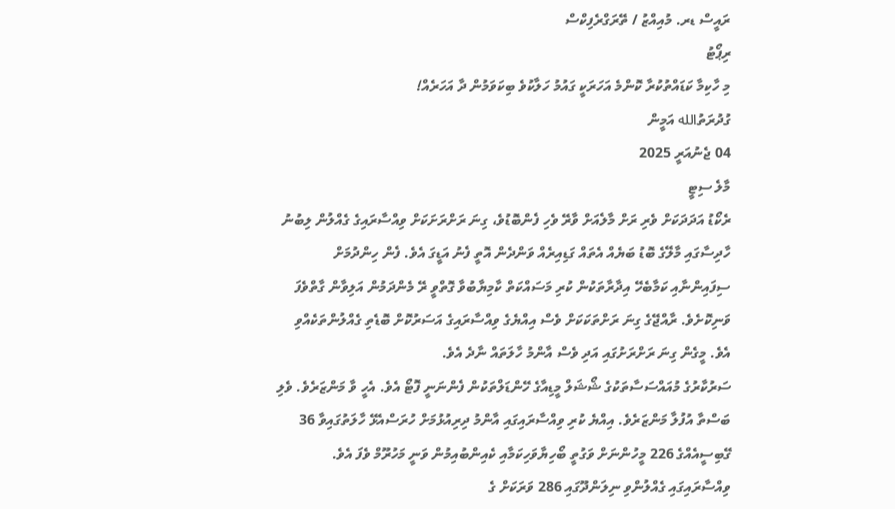ރައީސް ޑރ. މުއިއްޒު / ތޭރަގްރެފިކްސް
ރިޕޯޓު
މި ހާކިމާ ކަޑައްތުކުރާ ކޮންމެ އަހަރަކީ ގައުމު ހަލާކުވެ ބިކަވަމުން ދާ އަހަރެއް!
ގުދުރަތުالله އަމީން
04 ޖެނުއަރީ 2025
މާލެ ސިޓީ
ރެކޯޑު އަދަދަކަށް ވެރި ރަށް މާލެއަށް ވާރޭ ވެހި ފެންބޮޑުވެ، ގިނަ ރަށްރަށަކަށް ވިއްސާރައިގެ ގެއްލުން ލިބުނު ހާދިސާގައި މާލޭގެ ބޮޑު ބަޔެއް އެތައް ގަޑިއިރެއް ވަންދެން އޮތީ ފެނު އަޑީގަ އެވެ. ފެން ހިންދުމަށް ސިފައިންނާއި ކަމާބެހޭ އިދާރާތަކުން ކުރި މަސައްކަތް ކާމިޔާބުވާ ގޮތްވީ ރޭ މެންދަމުން އަލިވާން ގާތްވެފަ ވަނިކޮށެވެ. ރާއްޖޭގެ ގިނަ ރަށްތަކަކަށް ވެސް އިއްޔެގެ ވިއްސާރައިގެ އަސަރުކޮށް ބޮޑެތި ގެއްލުންތަކެއްވި އެވެ. މީގެން ގިނަ ރަށްރަށުގައި އަދި ވެސް އާންމު ހާލަތައް ނާދެ އެވެ.
ސަރުކާރުގެ މުއައްސަސާތަކުގެ ޝޯޝަލް މީޑިއާގެ ހޭންޑަލްތަކުން ފެންނަނީ ފޮޓޯ އެވެ. އެހީ ވާ މަންޒަރެވެ. ވެލި ބަސްތާ އުފުލާ މަންޒަރެވެ. އިއްޔެ ކުރި ވިއްސާރައިގައި އާންމު ދިރިއުޅުމަށް ހުރަސްއެޅޭ ހާލަތުގައިވާ 36 ގޭބިސީއެއްގެ 226 މީހުންނަށް ވަގުތީ ބޯހިޔާވަހިކަމާއި ކެއިންބުއިމުން ވަނީ މަހުރޫމް ވެފަ އެވެ. ވިއްސާރައިގައި ގެއްލުންވި ނިލަންދޫގައި 286 ވަރަކަށް ގެ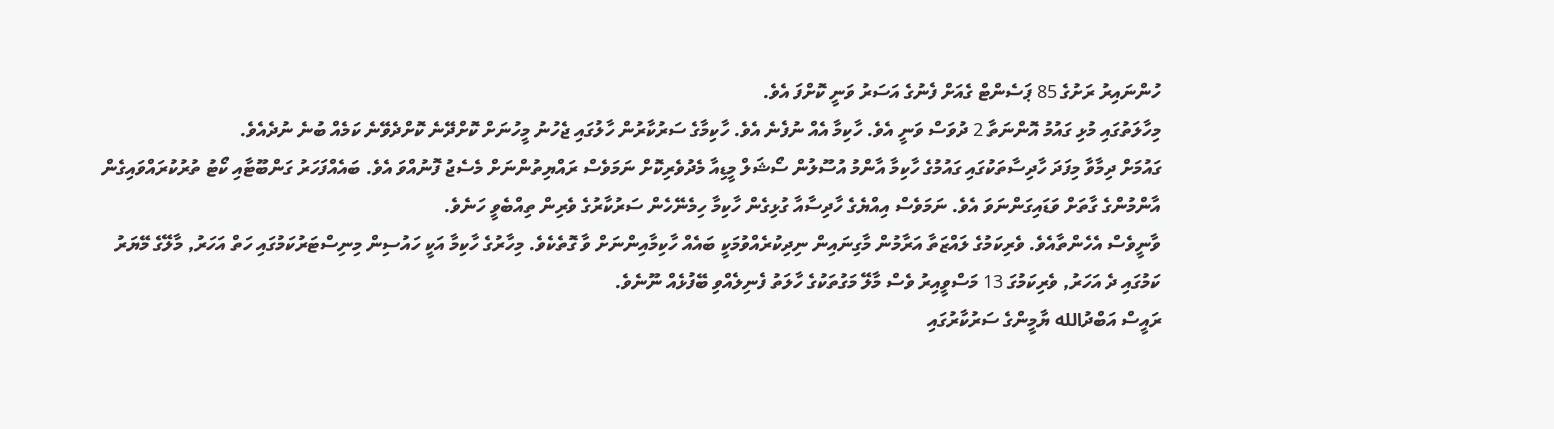ހުންނައިރު ރަށުގެ 85 ޕަސެންޓް ގެއަށް ފެނުގެ އަސަރު ވަނީ ކޮށްފަ އެވެ.
މިހާލަތުގައި މުޅި ގައުމު އޮންނަތާ 2 ދުވަސް ވަނީ އެވެ. ހާކިމާ އެއް ނުފެނެ އެވެ. ހާކިމާގެ ސަރުކާރުން ހާލުގައި ޖެހުނު މީހުނަށް ކޮށްދޭނެ ކޮށްދެވޭނެ ކަމެއް ބުނެ ނުދެއެވެ.
ގައުމަށް ދިމާވާ މިފަދަ ހާދިސާތަކުގައި ގައުމުގެ ހާކިމާ އާންމު އުސޫލުން ސޯޝަލް މީޑިއާ މެދުވެރިކޮށް ނަމަވެސް ރައްޔިތުންނަށް މެސެޖު ފޮނުއްވަ އެވެ. ބައެއްފަހަރު ގަންބޫޓާއި ކޯޓު ތުރުކުރައްވައިގެން އާންމުންގެ ގާތަށް ވަޑައިގަންނަވަ އެވެ. ނަމަވެސް އިއްޔެގެ ހާދިސާއާ ގުޅިގެން ހާކިމާ ހިމެނޭހެން ސަރުކާރުގެ ވެރިން ތިއްބެވީ ހަނެވެ.
ވާނީވެސް އެހެންތާއެވެ. ވެރިކަމުގެ ލައްޒަތާ އަރާމުން މާގިނައިން ނިދިކުރެއްވުމަކީ ބައެއް ހާކިމާއިންނަށް ވާ ގޮތެކެވެ. މިހާރުގެ ހާކިމާ އަކީ ހައުސިން މިނިސްޓަރުކަމުގައި ހަތް އަހަރު, މާލޭގެ މޭޔަރު ކަމުގައި ދެ އަހަރު, ވެރިކަމުގަ 13 މަސްވީއިރު ވެސް މާލޭ މަގުތަކުގެ ހާލަތު ފެނިލެއްވި ބޭފުޅެއް ނޫނެވެ.
ރައީސް އަބްދުالله ޔާމީންގެ ސަރުކާރުގައި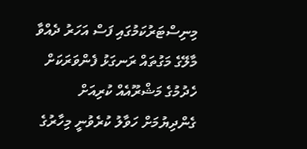މިނިސްޓަރުކަމުގައި ފަސް އަހަރު ދެއްވާ މާލޭގެ މަގުތައް ރަނގަޅު ފެންވަރަކަށް ހެދުމުގެ މަޝްރޫއެއް ކުރިއަށް ގެންދިޔުމަށް ހަވާލު ކުރެވުނީ މިހާރުގެ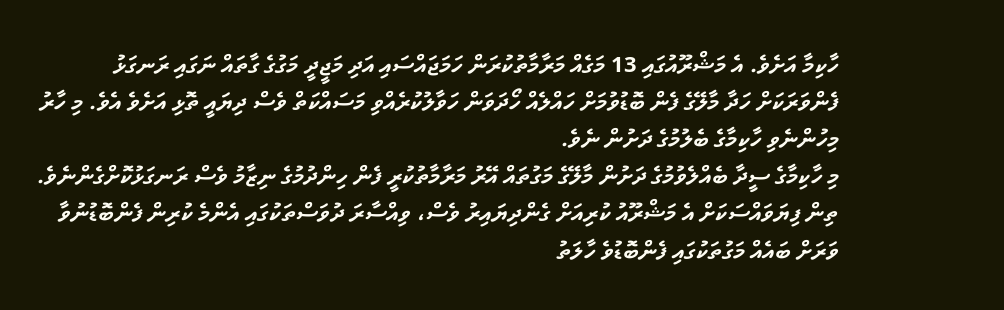ހާކިމާ އަށެވެ. އެ މަޝްރޫއުގައި 13 މަގެއް މަރާމާތުކުރަން ހަމަޖައްސައި އަދި މަޖީދީ މަގުގެ ގާތައް ނަގައި ރަނގަޅު ފެންވަރަކަށް ހަދާ މާލޭގެ ފެން ބޮޑުވުމަށް ހައްލެއް ހޯދަވަން ހަވާލުކުރެއްވި މަސައްކަތް ވެސް ދިޔައީ ތޮޅި އަށެވެ އެވެ. މި ހާރު މިހުންނެވި ހާކިމާގެ ބެލުމުގެ ދަށުން ނެވެ.
މި ހާކިމާގެ ސީދާ ބެއްލެވުމުގެ ދަށުން މާލޭގެ މަގުތައް އޭރު މަރާމާތުކުރީ ފެން ހިންދުމުގެ ނިޒާމު ވެސް ރަނގަޅުކޮށްގެންނެވެ. ތިން ފިޔަވައްސަކަށް އެ މަޝްރޫއު ކުރިއަށް ގެންދިޔައިރު ވެސް، ވިއްސާރަ ދުވަސްތަކުގައި އެންމެ ކުރިން ފެންބޮޑުނުވާ ވަރަށް ބައެއް މަގުތަކުގައި ފެންބޮޑުވެ ހާލަތު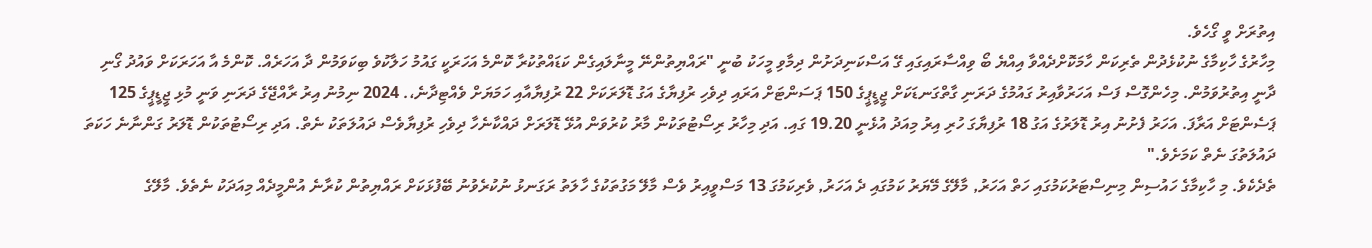އިތުރަށް ވީ ގޯހެވެ.
މިހާރުގެ ހާކިމާގެ ނުކުޅެދުން ތެރިކަން ހާމަކޮށްދެއްވާ އިއްޔެ ބޯ ވިއްސާރައިގައި ގޭ އަސްކަނިދަށުން ދިމާވި މީހަކު ބުނީ "ރައްޔިތުންނޭ މީނާލައިގެން ކަޑައްތުކުރާ ކޮންމެ އަހަރަކީ ގައުމު ހަލާކުވެ ބިކަވަމުން ދާ އަހަރެއް. ކޮންމެ އާ އަހަރަކަށް ވައުދު ގޯނި ދާނީ އިތުރުވަމުން. މިހެންގޮސް ފަސް އަހަރުވާއިރު ގައުމުގެ ދަރަނި ގާތްގަނޑަކަށް ޖީޑީޕީގެ 150 ޕަސަންޓަށް އަރައި ދިވެހި ރުފިޔާގެ އަގު ޑޮލަރަކަށް 22 ރުފިޔާއާއި ހަމަޔަށް ވެއްޓިދާނެ،. 2024 ނިމުނު އިރު ރާއްޖޭގެ ދަރަނި ވަނީ މުޅި ޖީޑީޕީގެ 125 ޕަސެންޓަށް އަރާފަ. އަހަރު ފެށުނު އިރު ޑޮލަރުގެ އަގު 18 ރުފިޔާގަ ހުރި އިރު މިއަދު އުޅެނީ 19.20 ގައި. އަދި މިހާރު ރިސޯޓުތަކުން މާރު ކުރުވަން އުޅޭ ޑޮލަރަށް ދައްކާނެހާ ދިވެހި ރުފިޔާވެސް ދައުލަތަކު ނެތް. އަދި ރިސޯޓުތަކުން ޑޮލަރު ގަންނާނެ ހަކަތަ ދައުލަތުގަ ނެތް ކަމަށެވެ."
ތެދެކެވެ. މި ހާކިމާގެ ހައުސިން މިނިސްޓަރުކަމުގައި ހަތް އަހަރު, މާލޭގެ މޭޔަރު ކަމުގައި ދެ އަހަރު, ވެރިކަމުގަ 13 މަސްވީއިރު ވެސް މާލޭ މަގުތަކުގެ ހާލަތު ރަގަނޅު ނުކުރެވުނު ބޭފުޅަކަށް ރައްޔިތުން ކުރާނެ އުންމީދެއް މިއަދަކު ނެތެވެ. މާލޭގެ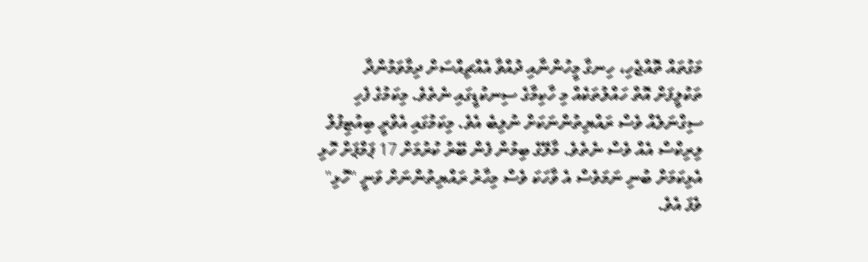މަގުތައް ތޮއްޖެހި، ހިނގާ މީހުންނާއި ދުއްވާ އެއްޗިއްސަށް ދިމާވަމުންދާ ތަކުލީފަށް އޮތް ހައްލުތަކެއް މި ހާކިމާގެ ސިނކުޑީގައި ނެތެވެ. މިކަމުގެ ފެހި ސިގްނަލެއް ވެސް ރައްޔިތުންނަކަށް ނުލިބެ އެވެ. މިކަމުގައި އެވްރީ ބިއުޓިފުލް ލިރިކްސް އެއް ވެސް ނެތެވެ. މާލޭގެ ބިމުން ފެން ބޭރު ކުރުމަށް 17 ޕަމްޕަށް ހޮޅި އެޅިކަމަށް ބުނި ނަމަވެސް އެ ވާހަކަ ވެސް މިހާރު ރައްޔިތުންނަށް ވަނީ "ހޮޅި" ވެފަ އެވެ.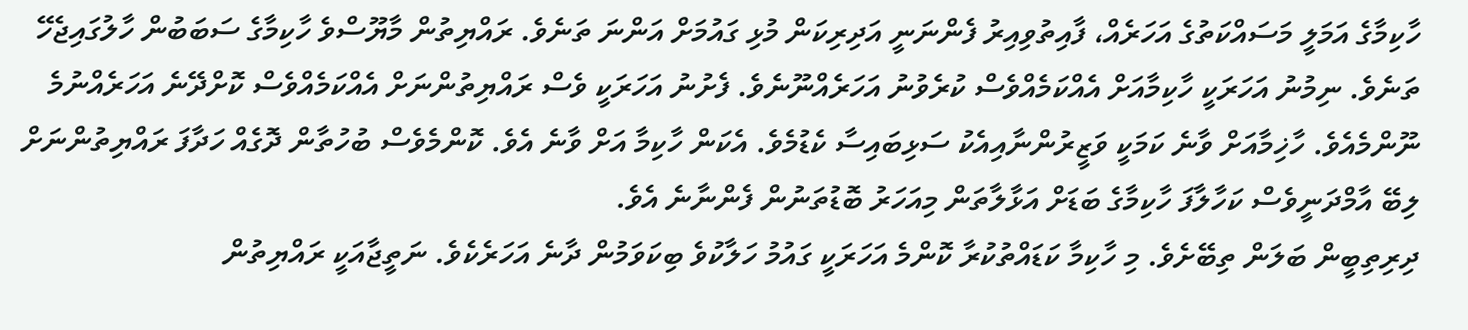ހާކިމާގެ އަމަލީ މަސައްކަތުގެ އަހަރެއް، ފާއިތުވިއިރު ފެންނަނީ އަދިރިކަން މުޅި ގައުމަށް އަންނަ ތަނެވެ. ރައްޔިތުން މާޔޫސްވެ ހާކިމާގެ ސަބަބުން ހާލުގައިޖެހޭ ތަނެވެ. ނިމުނު އަހަރަކީ ހާކިމާއަށް އެއްކަމެއްވެސް ކުރެވުނު އަހަރެއްނޫނެވެ. ފެށުނު އަހަރަކީ ވެސް ރައްޔިތުންނަށް އެއްކަމެއްވެސް ކޮށްދޭނެ އަހަރެއްނުމެ ނޫންމެއެވެ. ހާޚިމާއަށް ވާނެ ކަމަކީ ވަޒީރުންނާއިއެކު ސަޅިބައިސާ ކެޑުމެވެ. އެކަން ހާކިމާ އަށް ވާނެ އެވެ. ކޮންމެވެސް ބުހުތާން ދޮގެއް ހަދާފަ ރައްޔިތުންނަށް ލިބޭ އާމްދަނީވެސް ކަހާލާފަ ހާކިމާގެ ބަޑަށް އަޅާލާތަން މިއަހަރު ބޮޑުތަނުން ފެންނާނެ އެވެ.
ދިރިތިބީން ބަލަން ތިބޭށެވެ. މި ހާކިމާ ކަޑައްތުކުރާ ކޮންމެ އަހަރަކީ ގައުމު ހަލާކުވެ ބިކަވަމުން ދާނެ އަހަރެކެވެ. ނަތީޖާއަކީ ރައްޔިތުން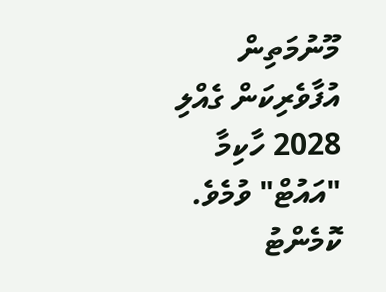މޫނުމަތިން އުފާވެރިކަން ގެއްލި 2028 ހާކިމާ "އައުޓް" ވުމެވެ.
ކޮމެންޓު